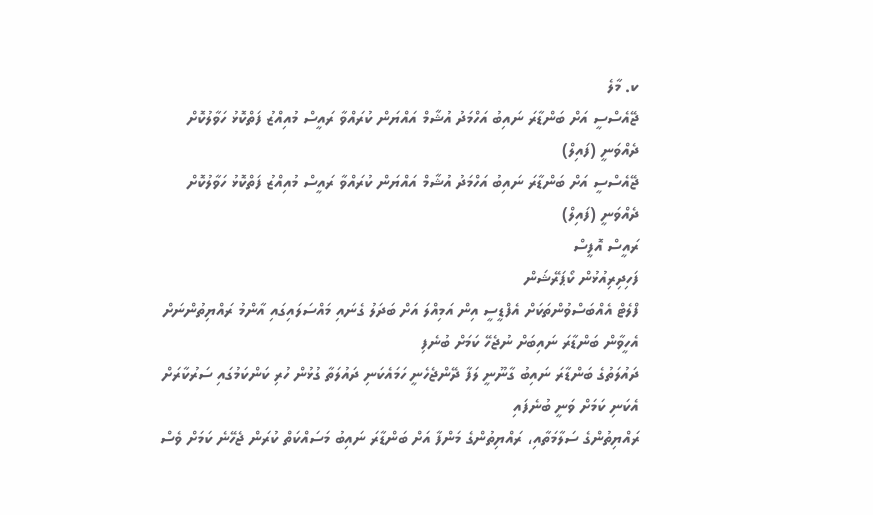ކ. މާލެ
ޖޭއެސްސީ އަށް ބަންޑާރަ ނައިބު އަހްމަދު އުޝާމް އައްޔަން ކުރައްވާ ރައީސް މުއިއްޒު ފަތްކޮޅު ހަވާލުކޮށް ދެއްވަނީ (ފައިލް)
ޖޭއެސްސީ އަށް ބަންޑާރަ ނައިބު އަހްމަދު އުޝާމް އައްޔަން ކުރައްވާ ރައީސް މުއިއްޒު ފަތްކޮޅު ހަވާލުކޮށް ދެއްވަނީ (ފައިލް)
ރައީސް އޮފީސް
ފަހިދިރިއުޅުން ކޯޕަރޭޝަން
ފްލެޓް އެއްބަސްވުންތަކަށް އެފްޑީސީ އިން އަމިއްލަ އަށް ބަދަލު ގެނައި މައްސަލައިގައި އާންމު ރައްޔިތުންނަށް އެހީވާން ބަންޑާރަ ނައިބަށް ނުޖެހޭ ކަމަށް ބުނެފި
ދައުލަތުގެ ބަންޑާރަ ނައިބު ގާނޫނީ ލަފާ ދޭންޖެހެނީ ހަމައެކަނި ދައުލަތާ ގުޅުން ހުރި ކަންކަމުގައި ސަރުކާރަށް އެކަނި ކަމަށް ވަނީ ބުނެފައި
ރައްޔިތުންގެ ސަލާމަތާއި، ރައްޔިތުންގެ މަންފާ އަށް ބަންޑާރަ ނައިބު މަސައްކަތް ކުރަން ޖެހޭނެ ކަމަށް ވެސް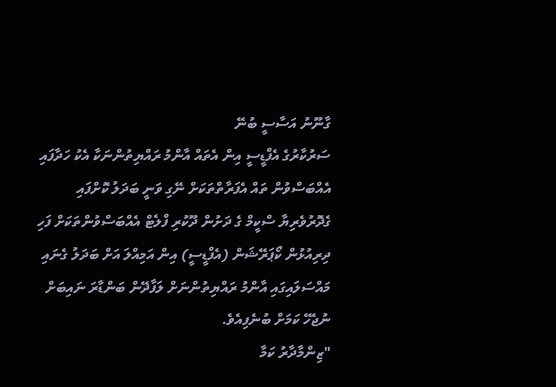ގާނޫނު އަސާސީ ބުނޭ
ސަރުކާރުގެ އެފްޑީސީ އިން އެތައް އާންމު ރައްޔިތުންނަކާ އެކު ހަދާފައި އެއްބަސްވުން ތައް އެފަރާތްތަކަށް ނޭގި ވަނީ ބަދަލު ކޮށްފައި
ގެދޮރުވެރިޔާ ސްކީމް ގެ ދަށުން ދޫކުރި ފްލެޓް އެއްބަސްވުންތަކަށް ފަހި ދިރިއުޅުން ކޯޕަރޭޝަން (އެފްޑީސީ) އިން އަމިއްލަ އަށް ބަދަލު ގެނައި މައްސަލައިގައި އާންމު ރައްޔިތުންނަށް ލަފާދޭން ބަންޑާރަ ނައިބަށް ނުޖެހޭ ކަމަށް ބުނެފިއެވެ.
"ޒިންމާދާރު ކަމާ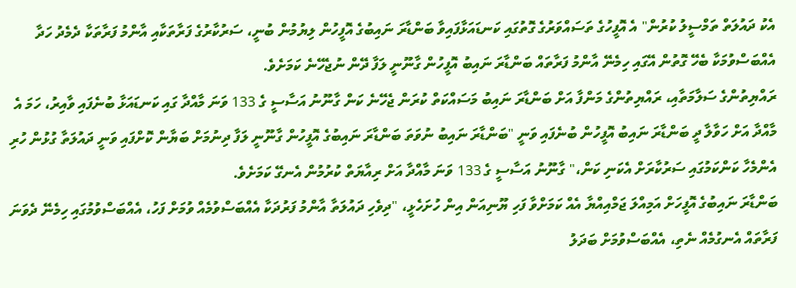އެކު ދައުލަތް ތަމްސީލު ކުރުން" އެ އޮފީހުގެ ތަސައްވަރުގެ ގޮތުގައި ކަނޑައަޅާފައިވާ ބަންޑާރަ ނައިބުގެ އޮފީހުން ލިޔުމުން ބުނީ، ސަރުކާރުގެ ފަރާތަކާއި އާންމު ފަރާތަކާ ދެމެދު ހަދާ އެއްބަސްވުމަކާ ބެހޭ ގޮތުން އޭގައި ހިމެނޭ އާންމު ފަރާތައް ބަންޑާރަ ނައިބު އޮފީހުން ގާނޫނީ ލަފާ ދޭން ނުޖެހޭނެ ކަމަށެވެ.
ރައްޔިތުންގެ ސަލާމަތާއި، ރައްޔިތުންގެ މަންފާ އަށް ބަންޑާރަ ނައިބު މަސައްކަތް ކުރަން ޖެހޭނެ ކަން ގާނޫނު އަސާސީ ގެ 133 ވަނަ މާއްދާ ގައި ކަނޑައަޅާ ބުނެފައި ވާއިރު، ހަމަ އެ މާއްދާ އަށް ހަވާލާ ދީ ބަންޑާރަ ނައިބު އޮފީހުން ބުނެފައި ވަނީ "ބަންޑާރަ ނައިބު ނުވަތަ ބަންޑާރަ ނައިބުގެ އޮފީހުން ގާނޫނީ ލަފާ ދިނުމަށް ބަޔާން ކޮށްފައި ވަނީ ދައުލަތާ ގުޅުން ހުރި އެންމެހާ ކަންކަމުގައި ސަރުކާރަށް އެކަނި ކަން،" ގާނޫނު އަސާސީ ގެ 133 ވަނަ މާއްދާ އަށް ރިއާޔަތް ކުރުމުން އެނގޭ ކަމަށެވެ.
ބަންޑާރަ ނައިބުގެ އޮފީހަށް އަމިއްލަ ޖަމްއިއްޔާ އެއް ކަމަށްވާ ފަހި ޔޫނިއަން އިން ހުށަހެޅީ، "ދިވެހި ދައުލަތާ އާންމު ފަރުދަކާ އެއްބަސްވުމެއް ވުމަށް ފަހު، އެއްބަސްވުމުގައި ހިމެނޭ ދެވަނަ ފަރާތައް އެނގުމެއް ނެތި، އެއްބަސްވުމަށް ބަދަލު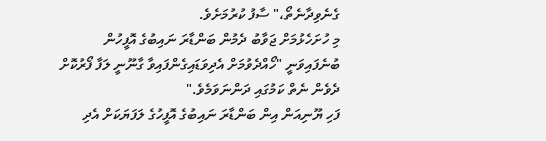ގެނެވިދާނެތޯ،" ސާފު ކުރުމަށެވެ.
މި ހުށަހެޅުމަށް ޖަވާބު ދެމުން ބަންޑާރަ ނައިބުގެ އޮފީހުން ބުނެފައިވަނީ "ހޯއްދެވުމަށް އެދިވަޑައިގެންފައިވާ ގާނޫނީ ލަފާ ފޯރުކޮށް ދެވެން ނެތް ކަމުގައި ދަންނަވަމެވެ."
ފަހި ޔޫނިއަން އިން ބަންޑާރަ ނައިބުގެ އޮފީހުގެ ލަފަޔަކަށް އެދި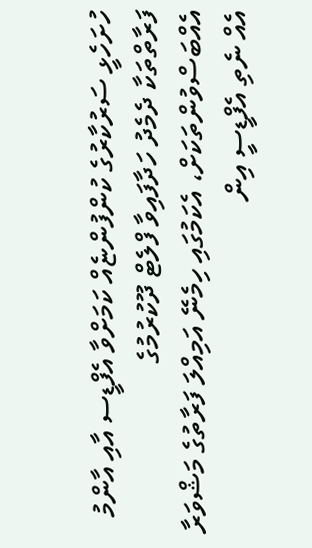ހުށަހެޅީ ސަރުކާރުގެ ކުންފުންޏެއް ކަމަށްވާ އެފްޑީސ އާއި އާންމު ފަރާތްތަކާ ދެމެދު ހަދާފައިވާ ފްލެޓް ދޫކުރުމުގެ އެއްބަސްވުންތަކަށް، އެކަމުގައި ހިމެނޭ އަމިއްލަ ފަރާތުގެ މަޝްވަރާ އެއް ނެތި އެފްޑީސީ އިން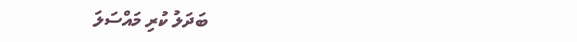ބަދަލު ކުރި މައްސަލަ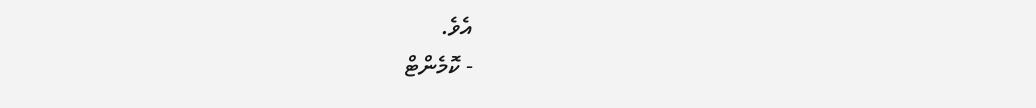އެވެ.
- ކޮމެންޓް